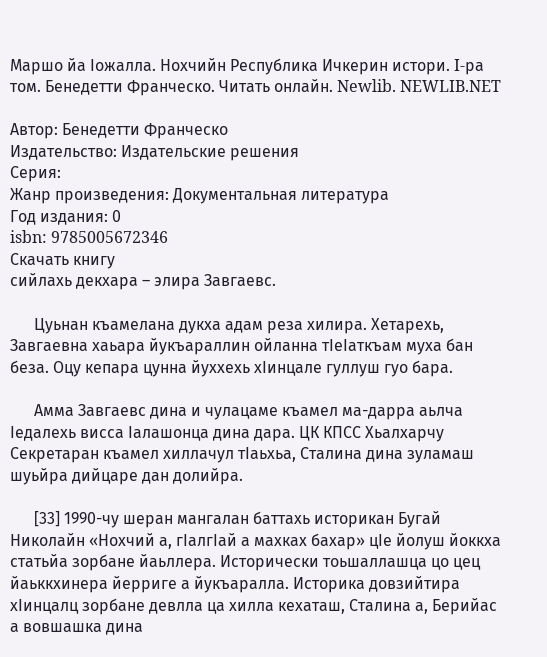Маршо йа Iожалла. Нохчийн Республика Ичкерин истори. I-ра том. Бенедетти Франческо. Читать онлайн. Newlib. NEWLIB.NET

Автор: Бенедетти Франческо
Издательство: Издательские решения
Серия:
Жанр произведения: Документальная литература
Год издания: 0
isbn: 9785005672346
Скачать книгу
сийлахь декхара – элира Завгаевс.

      Цуьнан къамелана дукха адам реза хилира. Хетарехь, Завгаевна хаьара йукъараллин ойланна тIеIаткъам муха бан беза. Оцу кепара цунна йуххехь хIинцале гуллуш гуо бара.

      Амма Завгаевс дина и чулацаме къамел ма-дарра аьлча Iедалехь висса Iалашонца дина дара. ЦК КПСС Хьалхарчу Секретаран къамел хиллачул тIаьхьа, Сталина дина зуламаш шуьйра дийцаре дан долийра.

      [33] 1990-чу шеран мангалан баттахь историкан Бугай Николайн «Нохчий а, гIалгIай а махках бахар» цIе йолуш йоккха статьйа зорбане йаьллера. Исторически тоьшаллашца цо цец йаьккхинера йерриге а йукъаралла. Историка довзийтира хIинцалц зорбане девлла ца хилла кехаташ, Сталина а, Берийас а вовшашка дина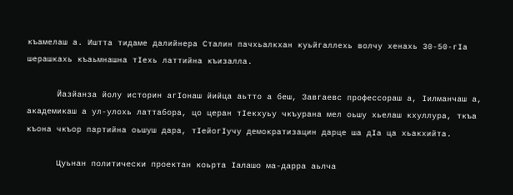къамелаш а. Иштта тидаме далийнера Сталин пачхьалкхан куьйгаллехь волчу хенахь 30-50-гIа шерашкахь къаьмнашна тIехь латтийна къизалла.

      Йазйанза йолу историн агIонаш йийца аьтто а беш, Завгаевс профессораш а, Iилманчаш а, академикаш а ул-улохь латтабора, цо церан тIекхуьу чкъурана мел оьшу хьелаш кхуллура, ткъа къона чкъор партийна оьшуш дара, тIейогIучу демократизацин дарце ша дIа ца хьакхийта.

      Цуьнан политически проектан коьрта Iалашо ма-дарра аьлча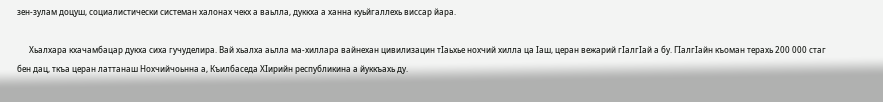зен-зулам доцуш, социалистически системан халонах чекх а ваьлла, дуккха а ханна куьйгаллехь виссар йара.

      Хьалхара кхачамбацар дукха сиха гучуделира. Вай хьалха аьлла ма-хиллара вайнехан цивилизацин тIаьхье нохчий хилла ца Iаш, церан вежарий гIалгIай а бу. ГIалгIайн къоман терахь 200 000 стаг бен дац, ткъа церан латтанаш Нохчийчоьнна а, Къилбаседа ХIирийн республикина а йуккъахь ду.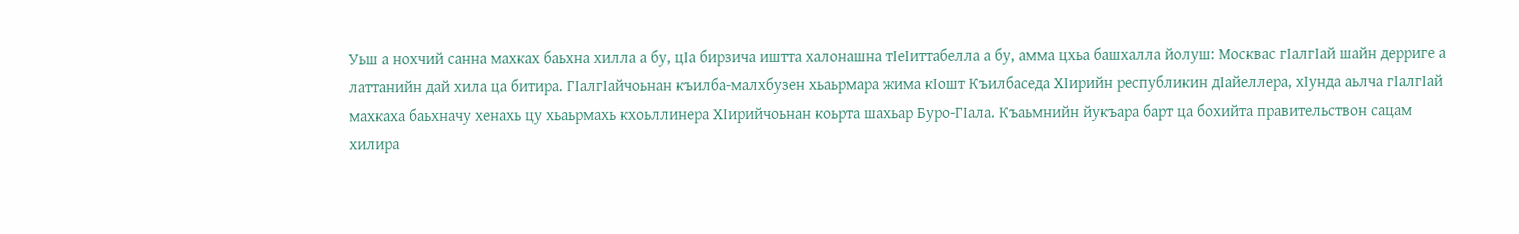Уьш а нохчий санна махках баьхна хилла а бу, цIа бирзича иштта халонашна тIеIиттабелла а бу, амма цхьа башхалла йолуш: Москвас гIалгIай шайн дерриге а латтанийн дай хила ца битира. ГIалгIайчоьнан къилба-малхбузен хьаьрмара жима кIошт Къилбаседа ХIирийн республикин дIайеллера, хIунда аьлча гIалгIай махкаха баьхначу хенахь цу хьаьрмахь кхоьллинера ХIирийчоьнан коьрта шахьар Буро-ГIала. Къаьмнийн йукъара барт ца бохийта правительствон сацам хилира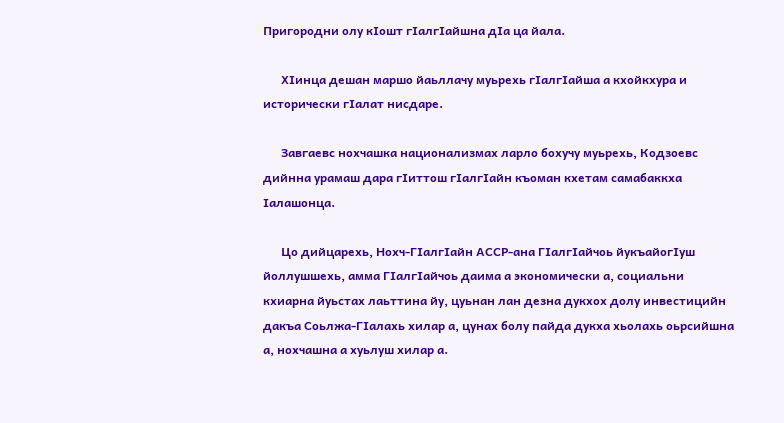Пригородни олу кIошт гIалгIайшна дIа ца йала.

      ХIинца дешан маршо йаьллачу муьрехь гIалгIайша а кхойкхура и исторически гIалат нисдаре.

      Завгаевс нохчашка национализмах ларло бохучу муьрехь, Кодзоевс дийнна урамаш дара гIиттош гIалгIайн къоман кхетам самабаккха Iалашонца.

      Цо дийцарехь, Нохч-ГIалгIайн АССР-ана ГIалгIайчоь йукъайогIуш йоллушшехь, амма ГIалгIайчоь даима а экономически а, социальни кхиарна йуьстах лаьттина йу, цуьнан лан дезна дукхох долу инвестицийн дакъа Соьлжа-ГIалахь хилар а, цунах болу пайда дукха хьолахь оьрсийшна а, нохчашна а хуьлуш хилар а.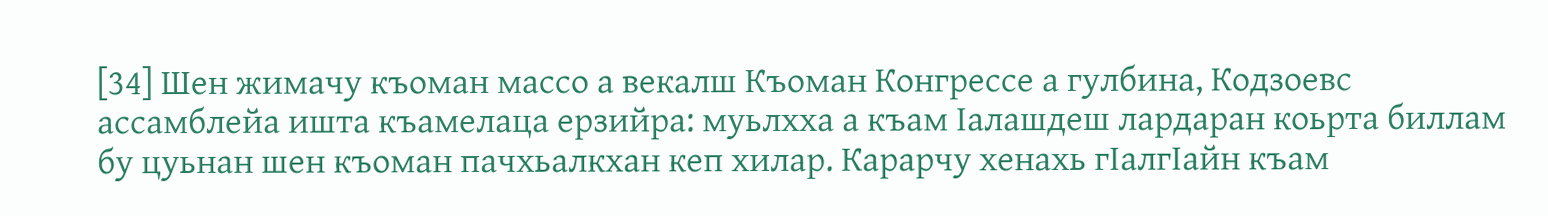[34] Шен жимачу къоман массо а векалш Къоман Конгрессе а гулбина, Кодзоевс ассамблейа ишта къамелаца ерзийра: муьлхха а къам Iалашдеш лардаран коьрта биллам бу цуьнан шен къоман пачхьалкхан кеп хилар. Карарчу хенахь гIалгIайн къам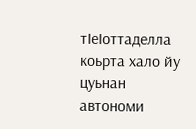тIеIоттаделла коьрта хало йу цуьнан автономи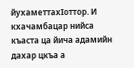йухаметтахIоттор. И кхачамбацар нийса къаста ца йича адамийн дахар цкъа а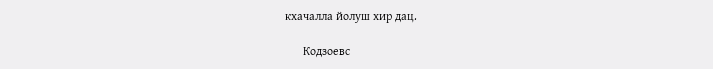кхачалла йолуш хир дац.

      Кодзоевс